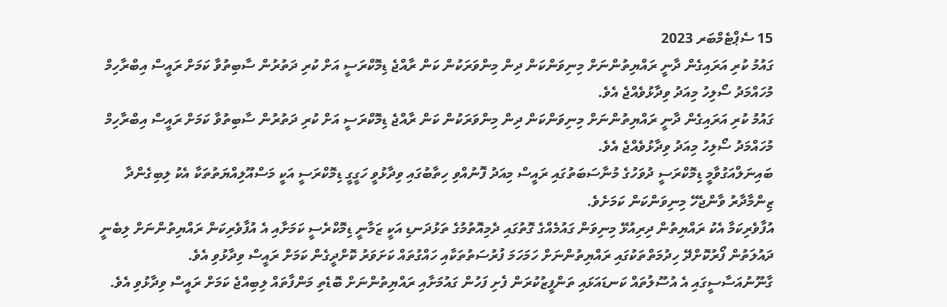15 ސެޕްޓެމްބަރ 2023
ގައުމު ކުރި އަރައިގެން ދާނީ ރައްޔިތުންނަށް މިނިވަންކަން ދިން މިންވަރަކުން ކަން ރާއްޖެ ޑިމޮކްރަސީ އަށް ކުރި ދަތުރުން ސާބިތުވާ ކަމަށް ރައީސް އިބްރާހިމް މުހައްމަދު ސޯލިހު މިއަދު ވިދާޅުވެއްޖެ އެވެ.
ގައުމު ކުރި އަރައިގެން ދާނީ ރައްޔިތުންނަށް މިނިވަންކަން ދިން މިންވަރަކުން ކަން ރާއްޖެ ޑިމޮކްރަސީ އަށް ކުރި ދަތުރުން ސާބިތުވާ ކަމަށް ރައީސް އިބްރާހިމް މުހައްމަދު ސޯލިހު މިއަދު ވިދާޅުވެއްޖެ އެވެ.
ބައިނަލްއަގުވާމީ ޑިމޮކްރަސީ ދުވަހުގެ މުނާސަބަތުގައި ރައީސް މިއަދު ފޮނުއްވި ހިތާބުގައި ވިދާޅުވީ ހަގީގީ ޑިމޮކްރަސީ އަކީ މަސްއޫލިއްޔަތުތަކާ އެކު ލިބިގެންދާ ޒިންމާދާރު ވާންޖެހޭ މިނިވަންކަން ކަމަށެވެ.
އުފާވެރިކަމާ އެކު ރައްޔިތުން ދިރިއުޅޭ މިނިވަން ގައުމެއްގެ ގޮތުގައި ދެމިއޮތުމުގެ ތަޅުދަނޑި އަކީ ޒަމާނީ ޑިމޮކްރެސީ ކަމަށާއި އެ އުފާވެރިކަން ރައްޔިތުންނަށް ލިބެނީ ދައުލަތުން ފޯރުކޮށްދޭ ހިދުމަތްތަކުގައި ރައްޔިތުންނަށް ހަމަހަމަ ފުރުސަތުތަކާއި ހައްގުތައް ކަށަވަރު ކޮށްދީގެން ކަމަށް ރައީސް ވިދާޅުވި އެވެ.
ގާނޫނުއަސާސީގައި އެ އުސޫލުތައް ކަނޑައަޅައި ތަންފީޒުކުރަން ފެށި ފަހުން ގައުމަށާއި ރައްޔިތުންނަށް ބޮޑެތި މަންފާތައް ލިބިއްޖެ ކަމަށް ރައީސް ވިދާޅުވި އެވެ.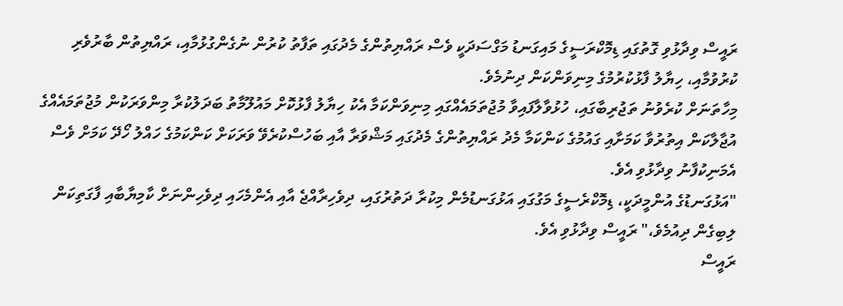ރައީސް ވިދާޅުވި ގޮތުގައި ޑިމޮކްރަސީގެ މައިގަނޑު މަގްސަދަކީ ވެސް ރައްޔިތުންގެ މެދުގައި ތަފާތު ކުރުން ނުގެންގުޅުމާއި، ރައްޔިތުން ބާރުވެރި ކުރުވުމާއި، ހިޔާލު ފާޅުކުރުމުގެ މިނިވަންކަން ދިނުމެވެ.
މިހާތަނަށް ކުރެވުނު ތަޖުރިބާގައި، ހުޅުވާލާފައިވާ މުޖުތަމައެއްގައި މިނިވަންކަމާ އެކު ހިޔާލު ފާޅުކޮށް މައުލޫމާތު ބަދަލުކުރާ މިންވަރަކުން މުޖުތަމައެއްގެ އުޖާލާކަން އިތުރުވާ ކަމަށާއި ގައުމުގެ ކަންކަމާ މެދު ރައްޔިތުންގެ މެދުގައި މަޝްވަރާ އާއި ބަހުސްކުރެވޭ ވަރަކަށް ކަންކަމުގެ ހައްލު ހޯދޭ ކަމަށް ވެސް އެމަނިކުފާނު ވިދާޅުވި އެވެ.
"އަޅުގަނޑުގެ އުންމީދަކީ، ޑިމޮކްރެސީގެ މަގުގައި އަޅުގަނޑުމެން މިކުރާ ދަތުރުގައި، ދިވެހިރާއްޖެ އާއި އެންމެހައި ދިވެހިންނަށް ކާމިޔާބާއި ފާގަތިކަން ލިބިގެން ދިއުމެވެ،" ރައީސް ވިދާޅުވި އެވެ.
ރައީސް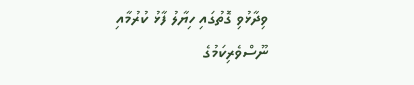ވިދާޅުވި ގޮތުގައި ހިޔާލު ފާޅު ކުރުމާއި ނޫސްވެރިކަމުގެ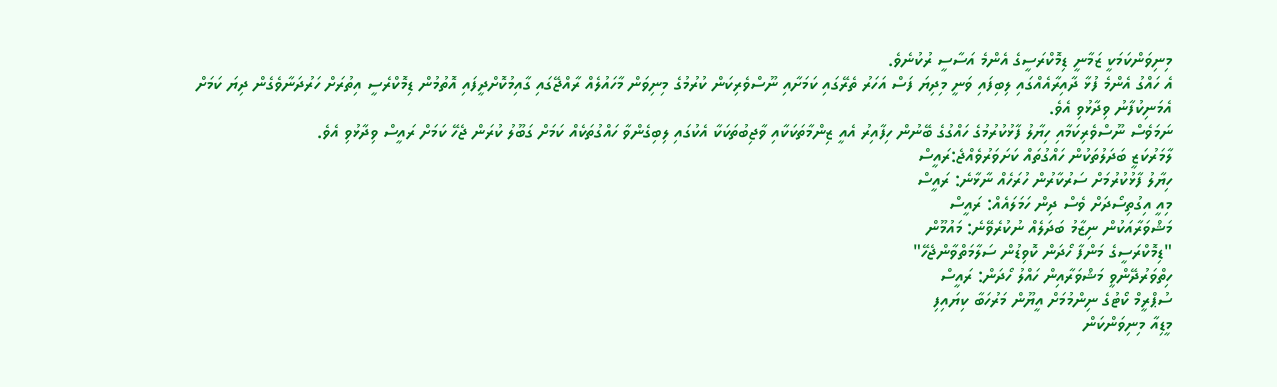މިނިވަންކަމަކީ ޒަމާނީ ޑިމޮކްރަސީގެ އެންމެ އަސާސީ ރުކުނެވެ.
އެ ހައްގު އެންމެ ފުޅާ ދާއިރާއެއްގައި ލިބިފައި ވަނީ މިދިޔަ ފަސް އަހަރު ތެރޭގައި ކަމަށާއި ނޫސްވެރިކަން ކުރުމުގެ މިނިވަން މާހައުލެއް ރާއްޖޭގައި ގާއިމުކޮށްދީފައި އޮތުމުން ޑިމޮކްރެސީ އިތުރަށް ހަރުދަނާވެގެން ދިޔަ ކަމަށް އެމަނިކުފާނު ވިދާޅުވި އެވެ.
ނަމަވެސް ނޫސްވެރިކަމާއި ހިޔާލު ފާޅުކުރުމުގެ ހައްގުގެ ބޭނުން ހިފާއިރު އެއީ ޒިންމާތަކަކާއި ވާޖިބުތަކަކާ އެކުގައި ލިބިގެންވާ ހައްގުތަކެއް ކަމަށް ގަބޫލު ކުރަން ޖެހޭ ކަމަށް ރައީސް ވިދާޅުވި އެވެ.
ލާމަރުކަޒީ ބަދަލުތަކުން ހައްގުތައް ކަށަވަރުވެއްޖެ:ރައީސް
ހިޔާލު ފާޅުކުރުމަށް ސަރުކާރުން ހުރަހެއް ނާޅާނެ: ރައީސް
މިއީ އިގުތިސޯދަށް ވެސް ދިން ހަމަލައެއް: ރައީސް
މަޝްވަރާއަކުން ނިޒާމު ބަދަލެއް ނުކުރެވޭނެ: މައުމޫން
"ޑިމޮކްރަސީގެ މަންފާ ހޯދަން ކޮވިޑުން ސަލާމަތްވާންޖެހޭ"
ހިތްވަރުދޭންވީ މަޝްވަރާއިން ހައްލު ހޯދަން: ރައީސް
ސުޕްރީމް ކޯޓުގެ ނިންމުމަށް އީޔޫން މަރުހަބާ ކިޔައިފި
މީޑިއާ މިނިވަންކަން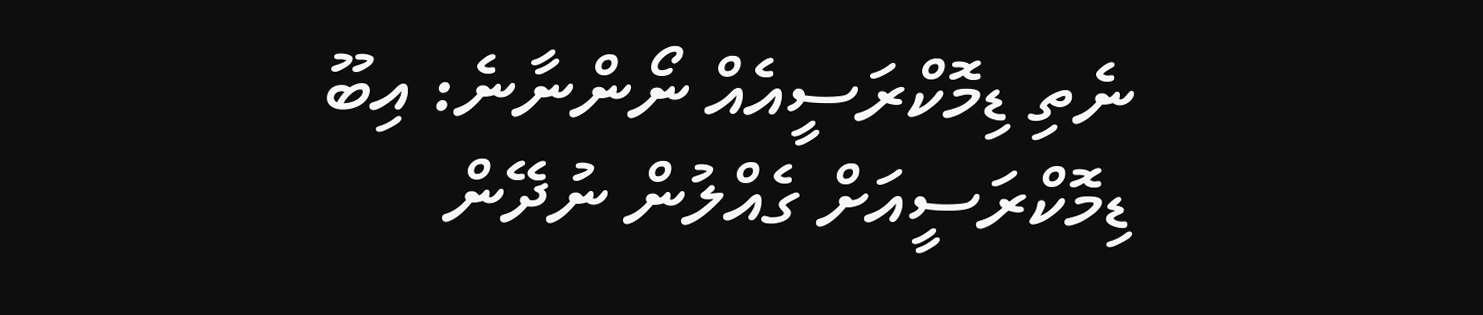ނެތި ޑިމޮކްރަސީއެއް ނޯންނާނެ: އިބޫ
ޑިމޮކްރަސީއަށް ގެއްލުން ނުދޭން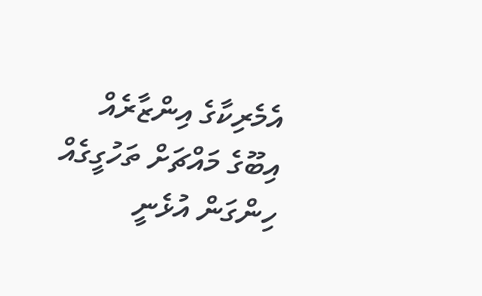އެމެރިކާގެ އިންޒާރެއް
އިބޫގެ މައްޗަށް ތަހުގީގެއް ހިންގަން އުޅެނީ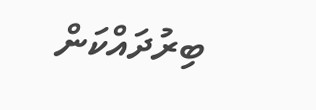ބިރުދައްކަން